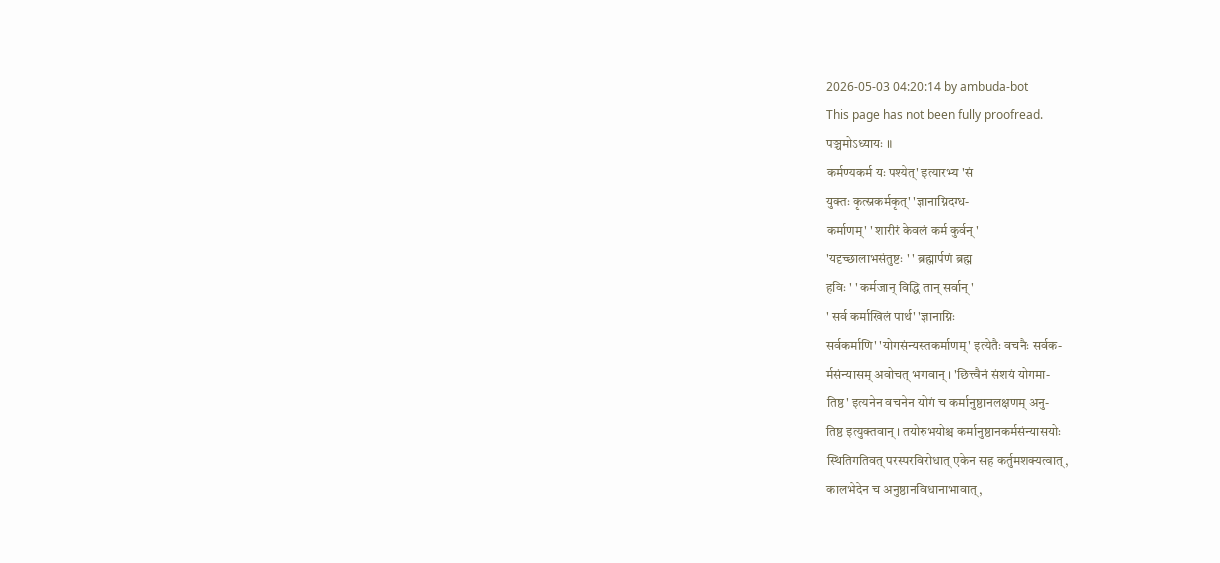2026-05-03 04:20:14 by ambuda-bot
This page has not been fully proofread.
पञ्चमोऽध्यायः ॥
कर्मण्यकर्म यः पश्येत्' इत्यारभ्य 'सं
युक्तः कृत्स्नकर्मकृत्' 'ज्ञानाग्निदग्ध-
कर्माणम्' ' शारीरं केवलं कर्म कुर्वन् '
'यदृच्छालाभसंतुष्टः ' ' ब्रह्मार्पणं ब्रह्म
हविः ' ' कर्मजान् विद्धि तान् सर्वान् '
' सर्व कर्माखिलं पार्थ' 'ज्ञानाग्निः
सर्वकर्माणि' 'योगसंन्यस्तकर्माणम्' इत्येतैः वचनैः सर्वक-
र्मसंन्यासम् अवोचत् भगवान् । 'छित्त्वैनं संशयं योगमा-
तिष्ठ' इत्यनेन वचनेन योगं च कर्मानुष्ठानलक्षणम् अनु-
तिष्ठ इत्युक्तवान् । तयोरुभयोश्च कर्मानुष्ठानकर्मसंन्यासयोः
स्थितिगतिवत् परस्परविरोधात् एकेन सह कर्तुमशक्यत्वात्,
कालभेदेन च अनुष्ठानविधानाभावात्,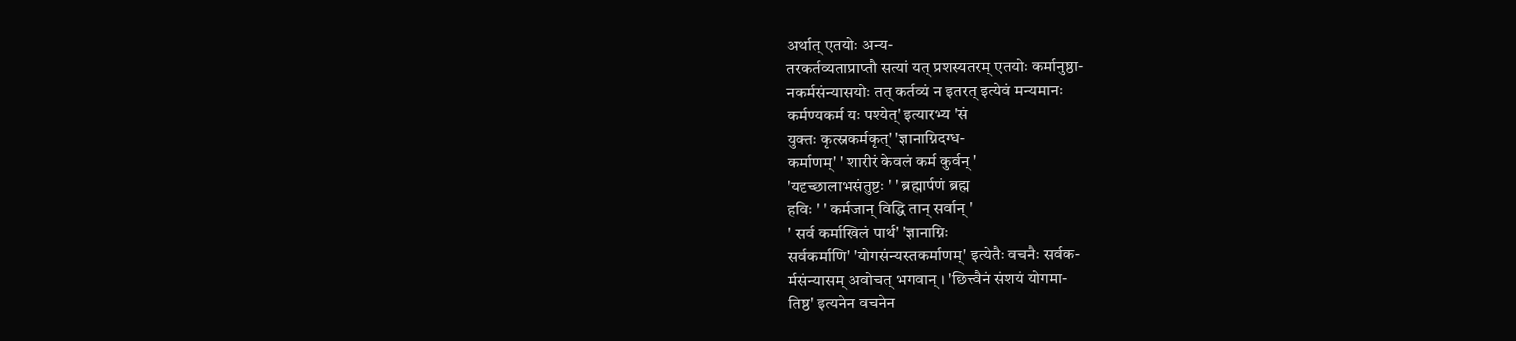अर्थात् एतयोः अन्य-
तरकर्तव्यताप्राप्तौ सत्यां यत् प्रशस्यतरम् एतयोः कर्मानुष्ठा-
नकर्मसंन्यासयोः तत् कर्तव्यं न इतरत् इत्येवं मन्यमानः
कर्मण्यकर्म यः पश्येत्' इत्यारभ्य 'सं
युक्तः कृत्स्नकर्मकृत्' 'ज्ञानाग्निदग्ध-
कर्माणम्' ' शारीरं केवलं कर्म कुर्वन् '
'यदृच्छालाभसंतुष्टः ' ' ब्रह्मार्पणं ब्रह्म
हविः ' ' कर्मजान् विद्धि तान् सर्वान् '
' सर्व कर्माखिलं पार्थ' 'ज्ञानाग्निः
सर्वकर्माणि' 'योगसंन्यस्तकर्माणम्' इत्येतैः वचनैः सर्वक-
र्मसंन्यासम् अवोचत् भगवान् । 'छित्त्वैनं संशयं योगमा-
तिष्ठ' इत्यनेन वचनेन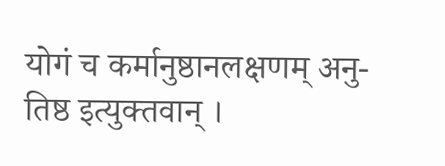योगं च कर्मानुष्ठानलक्षणम् अनु-
तिष्ठ इत्युक्तवान् ।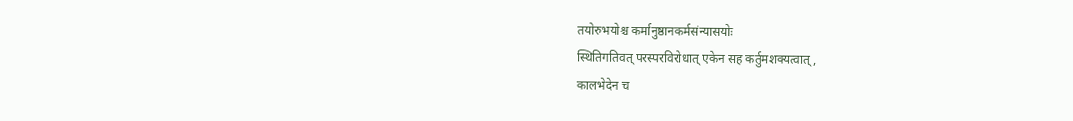तयोरुभयोश्च कर्मानुष्ठानकर्मसंन्यासयोः
स्थितिगतिवत् परस्परविरोधात् एकेन सह कर्तुमशक्यत्वात्,
कालभेदेन च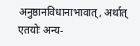अनुष्ठानविधानाभावात्, अर्थात् एतयोः अन्य-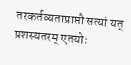तरकर्तव्यताप्राप्तौ सत्यां यत् प्रशस्यतरम् एतयोः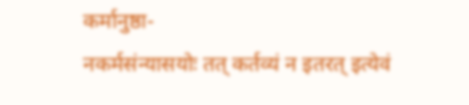कर्मानुष्ठा-
नकर्मसंन्यासयोः तत् कर्तव्यं न इतरत् इत्येवं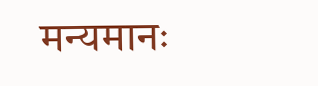मन्यमानः